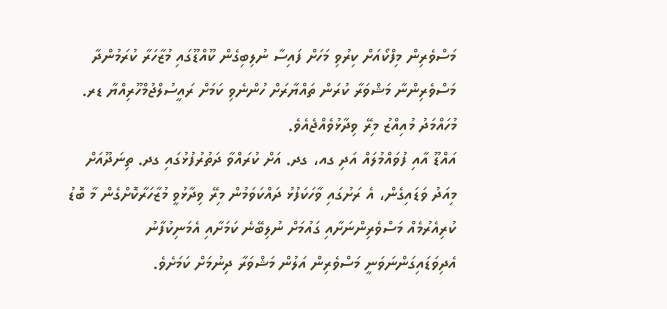މަސްވެރިން މިފްކޯއަށް ކިރުވި މަހަށް ފައިސާ ނުލިބިގެން ކޫއްޑޫގައި މުޒާހަރާ ކުރަމުންދާ މަސްވެރިންނާ މަޝްވަރާ ކުރަން ތައްޔާރަށް ހުންނެވި ކަމަށް ރައީސުލްޖުމްހޫރިއްޔާ ޑރ. މުހައްމަދު މުއިއްޒު މިރޭ ވިދާޅުވެއްޖެއެވެ.
އައްޑޫ އާއި ފުވައްމުލައް އަދި ގއ، ގދ. އަށް ކުރައްވާ ދަތުރުފުޅުގައި ގދ. ތިނަދޫއަށް މިއަދު ވަޑައިގެން، އެ ރަށުގައި ވާހަކަފުޅު ދައްކަވަމުން މިރޭ ވިދާޅުވީ މުޒާހަރާކޮށްގެން މާ ބޮޑު ކުރިއެރުމެއް މަސްވެރިންނަށާއި ގައުމަށް ނުލިބޭނެ ކަމަށާއި އެމަނިކުފާނު އެދިވަޑައިގަންނަވަނީ މަސްވެރިން އަލުން މަޝްވަރާ ދިނުމަށް ކަމަށެވެ.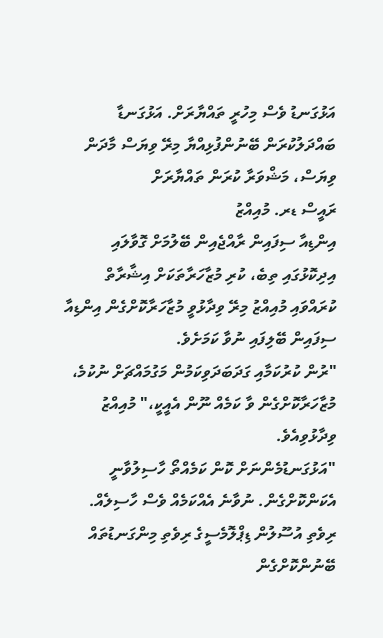އަޅުގަނޑު ވެސް މިހުރީ ތައްޔާރަށް. އަޅުގަނޑާ ބައްދަލުކުރަން ބޭނުންފުޅިއްޔާ މިރޭ ވިޔަސް މާދަން ވިޔަސް، މަޝްވަރާ ކުރަން ތައްޔާރަށް
ރައީސް ޑރ. މުއިއްޒު
އިންޑިއާ ސިފައިން ރާއްޖެއިން ބޭލުމަށް ގޮވާލައި އިދިކޮޅުގައި ތިބެ، ކުރި މުޒާހަރާތަކަށް އިޝާރާތް ކުރައްވައި މުއިއްޒު މިރޭ ވިދާޅުވީ މުޒާހަރާކޮށްގެން އިންޑިއާ ސިފައިން ބޭލިފައި ނުވާ ކަމަށެވެ.
"ރުން ކުރުކަމާއި ގަދަބަދަވިކަމުން މަގުމައްޗަށް ނުކުމެ، މުޒާހަރާކޮށްގެން ވާ ކަމެއް ނޫން އެއީކީ،" މުއިއްޒު ވިދާޅުވިއެވެ.
"އަޅުގަނޑުމެންނަށް ކޮން ކަމެއްތޯ ހާސިލުވާނީ އެކަންކޮށްގެން. ނުވާނެ އެއްކަމެއް ވެސް ހާސިލެއް. ރިވެތި އުސޫލުން ޑިޕްލޮމެސީގެ ރިވެތި މިންގަނޑުތައް ބޭނުންކޮށްގެން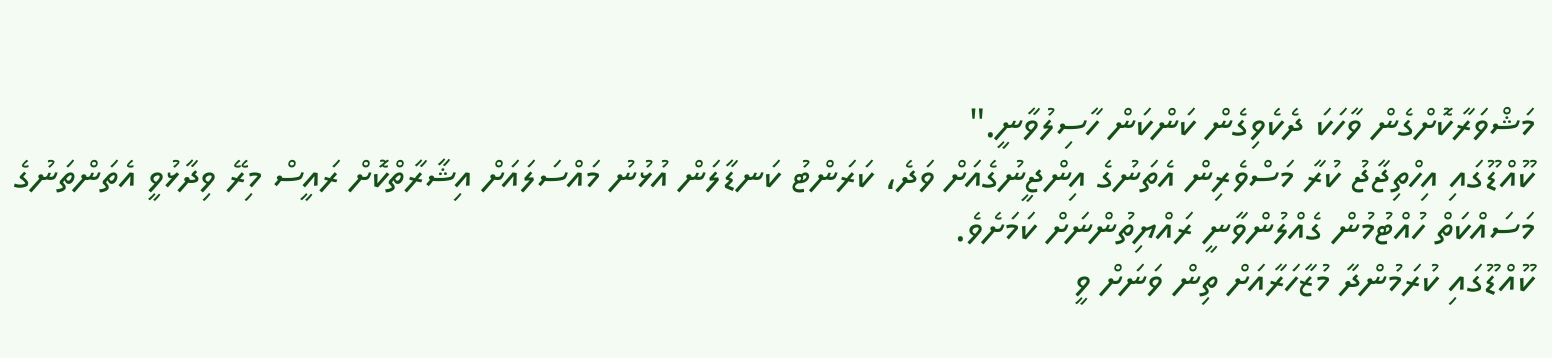މަޝްވަރާކޮށްގެން ވާހަކަ ދެކެވިގެން ކަންކަން ހާސިލުވާނީ."
ކޫއްޑޫގައި އިހްތިޖާޖު ކުރާ މަސްވެރިން އެތަނުގެ އިންޖީނުގެއަށް ވަދެ، ކަރަންޓު ކަނޑާލަން އުޅުނު މައްސަލައަށް އިޝާރާތްކޮށް ރައީސް މިރޭ ވިދާޅުވީ އެތަންތަނުގެ މަސައްކަތް ހުއްޓުމުން ގެއްލުންވާނީ ރައްޔިތުންނަށް ކަމަށެވެ.
ކޫއްޑޫގައި ކުރަމުންދާ މުޒާހަރާއަށް ތިން ވަނަށް ވީ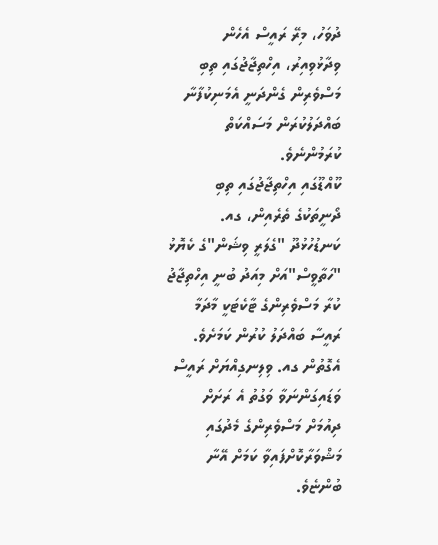ދުވަހު، މިރޭ ރައީސް އެހެން ވިދާޅުވިއިރު، އިހްތިޖާޖުގައި ތިބި މަސްވެރިން ގެންދަނީ އެމަނިކުފާނާ ބައްދަލުކުރަން މަސައްކަތް ކުރަމުންނެވެ.
ކޫއްޑޫގައި އިހްތިޖާޖުގައި ތިބި ދޯނީތަކުގެ ތެރެއިން، ގއ. ކަނޑުހުޅުދޫ "ގެލަރީ ވިޝަން"ގެ ކެޔޮޅު "ހަތާވީސް"އަށް މިއަދު ބުނީ އިހްތިޖާޖު ކުރާ މަސްވެރިންގެ ޓާކެޓަކީ މާދަމާ ރައީސާ ބައްދަލު ކުރުން ކަމަށެވެ. އެގޮތުން ގއ. ވިލިނގިއްޔަށް ރައީސް ވަޑައިގަންނަވާ ވަގުތު އެ ރަށަށް ދިއުމަށް މަސްވެރިންގެ މެދުގައި މަޝްވަރާކޮށްފައިވާ ކަމަށް އޭނާ ބުންޏެވެ.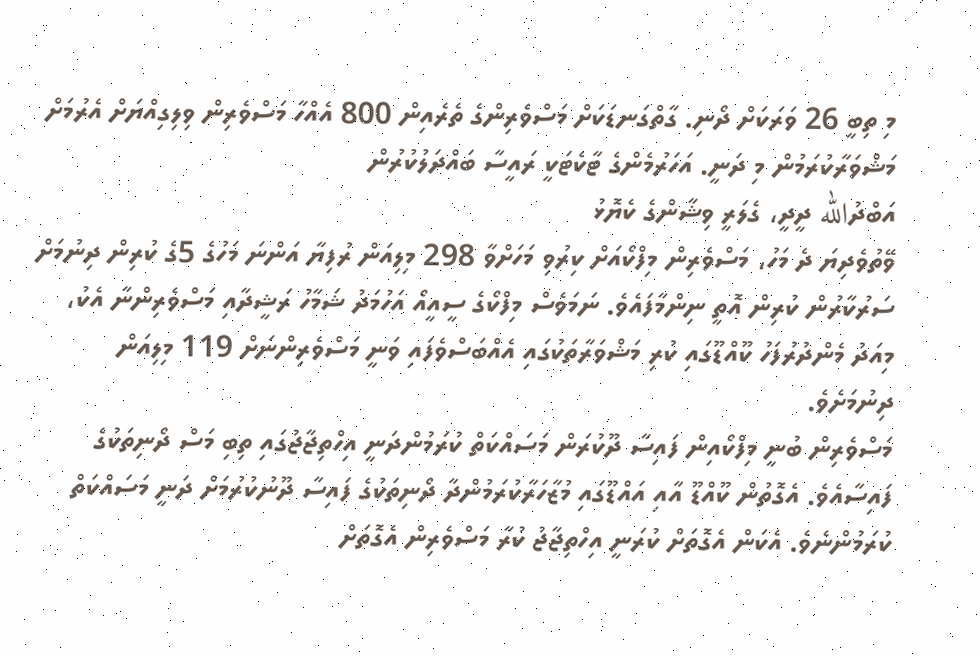މި ތިބީ 26 ވަރަކަށް ދޯނި. ގާތްގަނޑަކަށް މަސްވެރިންގެ ތެރެއިން 800 އެއްހާ މަސްވެރިން ވިލިގިއްޔަށް އެރުމަށް މަޝްވަރާކުރަމުން މި ދަނީ. އަހަރުމެންގެ ޓާކެޓަކީ ރައީސާ ބައްދަލުކުރުން
އަބްދުالله ދީދީ، ގެލަރީ ވިޝާންގެ ކެޔޮޅު
ވޭތުވެދިޔަ ދެ މަހު، މަސްވެރިން މިފްކޯއަށް ކިރުވި މަހަށްވާ 298 މިލިއަން ރުފިޔާ އަންނަ މަހުގެ 5ގެ ކުރިން ދިނުމަށް ސަރުކާރުން ކުރިން އޮތީ ނިންމާފައެވެ. ނަމަވެސް މިފްކޯގެ ސީއީއޯ އަހުމަދު ޝަމާހު ރަޝީދާއި މަސްވެރިންނާ އެކު، މިއަދު މެންދުރުފަހު ކޫއްޑޫގައި ކުރި މަޝްވަރާތަކުގައި އެއްބަސްވެފައި ވަނީ މަސްވެރިންނަށް 119 މިލިއަން ދިނުމަށެވެ.
މަސްވެރިން ބުނީ މިފްކޯއިން ފައިސާ ދޫކުރަން މަސައްކަތް ކުރަމުންދަނީ އިހްތިޖާޖުގައި ތިބި މަސް ދޯނިތަކުގެ ފައިސާއެވެ. އެގޮތުން ކޫއްޑޫ އާއި އައްޑޫގައި މުޒާހަރާކުރަމުންދާ ދޯނިތަކުގެ ފައިސާ ދޫނުކުރުމަށް ދަނީ މަސައްކަތް ކުރަމުންނެވެ. އެކަން އެގޮތަށް ކުރަނީ އިހްތިޖާޖު ކުރާ މަސްވެރިން އެގޮތަށް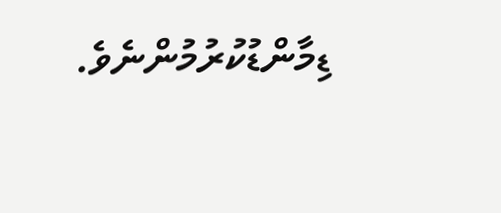ޑިމާންޑުކުރުމުންނެވެ.